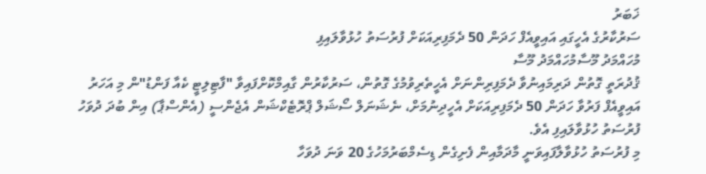ޚަބަރު
ސަރުކާރުގެ އެހީގައި އައިވީއެފް ހަދަން 50 ދެމަފިރިއަކަށް ފުރުސަތު ހުޅުވާލައިފި
މުހައްމަދު މޫސާމުހައްމަދު މޫސާ
ޤުދުރަތީ ގޮތުން ދަރިމައިނުވާ ދެމަފިރިންނަށް އެހީތެރިވުމުގެ ގޮތުން، ސަރުކާރުން ގާއިމްކޮށްފައިވާ "ފާޓިލިޓީ ކެއާ ފަންޑު"ން މި އަހަރު އައިވީއެފް ފަރުވާ ހަދަން 50 ދެމަފިރިއަކަށް އެހީދިނުމަށް، ނެޝަނަލް ސޯޝަލް ޕްރޮޓެކްޝަން އެޖެންސީ (އެންސްޕާ) އިން ބުދަ ދުވަހު ފުރުސަތު ހުޅުވާލައިފި އެވެ.
މި ފުރުސަތު ހުޅުވާލާފައިވަނީ މާދަމާއިން ފެށިގެން ޑިސެމްބަރުމަހުގެ 20 ވަނަ ދުވަހާ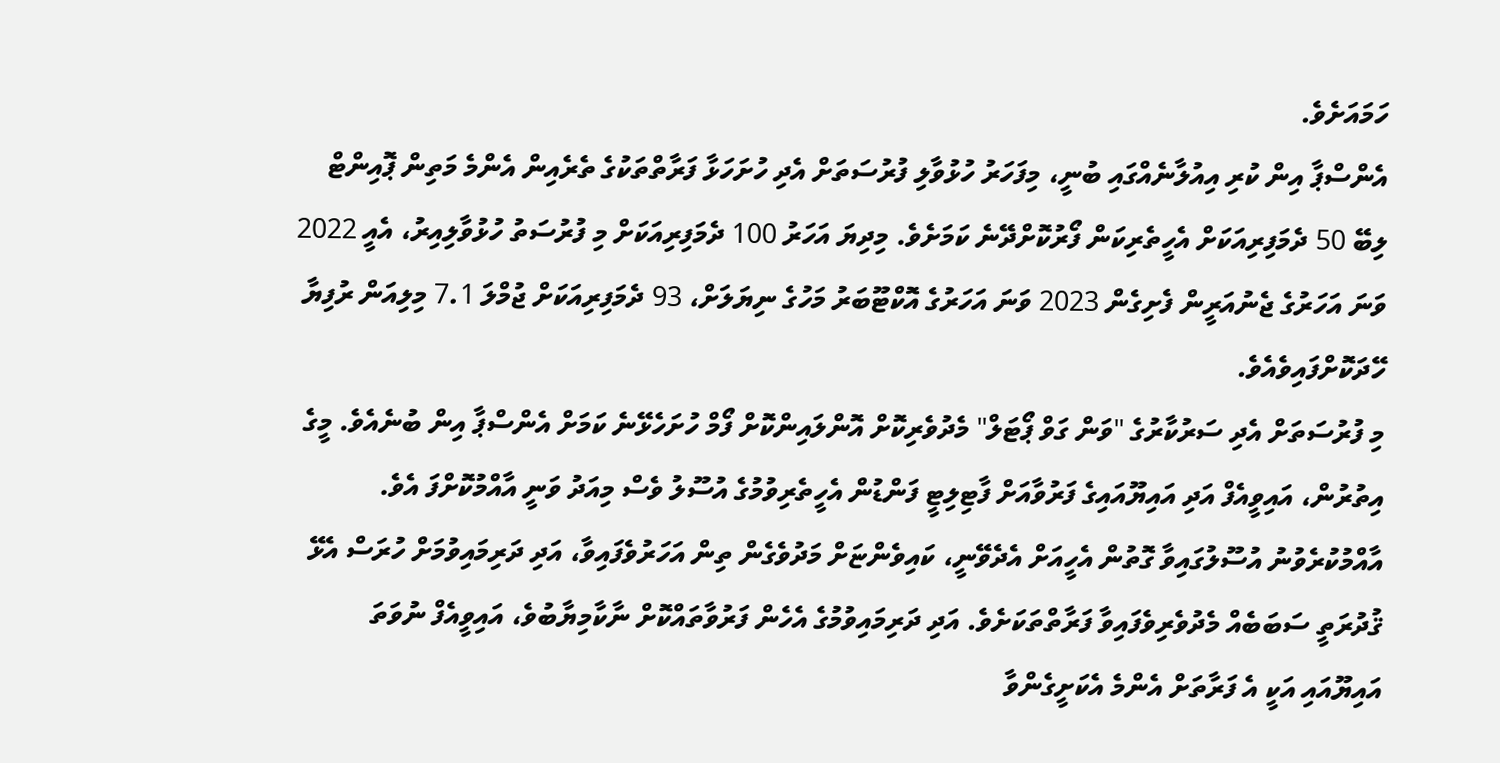ހަމައަށެވެ.
އެންސްޕާ އިން ކުރި އިއުލާނެއްގައި ބުނީ، މިފަހަރު ހުޅުވާލި ފުރުސަތަށް އެދި ހުށަހަޅާ ފަރާތްތަކުގެ ތެރެއިން އެންމެ މަތިން ޕޮއިންޓް ލިބޭ 50 ދެމަފިރިއަކަށް އެހީތެރިކަން ފޯރުކޮށްދޭނެ ކަމަށެވެ. މިދިޔަ އަހަރު 100 ދެމަފިރިއަކަށް މި ފުރުސަތު ހުޅުވާލިއިރު، އެއީ 2022 ވަނަ އަހަރުގެ ޖެނުއަރީން ފެށިގެން 2023 ވަނަ އަހަރުގެ އޮކްޓޫބަރު މަހުގެ ނިޔަލަށް، 93 ދެމަފިރިއަކަށް ޖުމްލަ 7.1 މިލިއަން ރުފިޔާ ހޭދަކޮށްފައިވެއެވެ.
މި ފުރުސަތަށް އެދި ސަރުކާރުގެ "ވަން ގަވް ޕޯޓަލް" މެދުވެރިކޮށް އޮންލައިންކޮށް ފޯމް ހުށަހެޅޭނެ ކަމަށް އެންސްޕާ އިން ބުނެއެވެ. މީގެ އިތުރުން، އައިވީއެފް އަދި އައިޔޫއައިގެ ފަރުވާއަށް ފާޓިލިޓީ ފަންޑުން އެހީތެރިވުމުގެ އުސޫލު ވެސް މިއަދު ވަނީ އާއްމުކޮށްފަ އެވެ.
އާއްމުކުރެވުނު އުސޫލުގައިވާ ގޮތުން އެހީއަށް އެދެވޭނީ، ކައިވެންޏަށް މަދުވެގެން ތިން އަހަރުވެފައިވާ، އަދި ދަރިމައިވުމަށް ހުރަސް އެޅޭ ޤުދުރަތީ ސަބަބެއް މެދުވެރިވެފައިވާ ފަރާތްތަކަށެވެ. އަދި ދަރިމައިވުމުގެ އެހެން ފަރުވާތައްކޮށް ނާކާމިޔާބުވެ، އައިވީއެފް ނުވަތަ އައިޔޫއައި އަކީ އެ ފަރާތަށް އެންމެ އެކަށީގެންވާ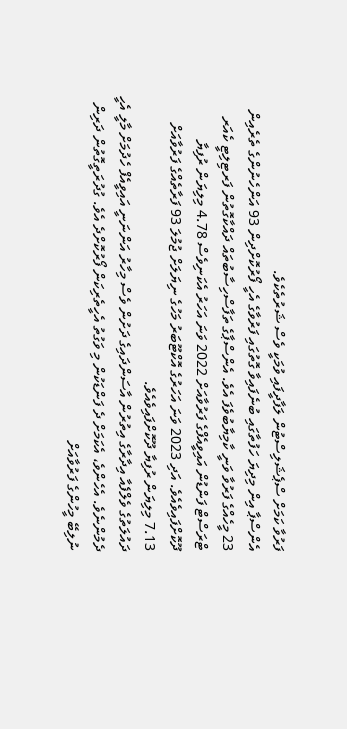ފަރުވާ ކަމަށް ސްޕެޝަލިސްޓުން ލަފާދީފައި ވުމަކީ ވެސް ޝަރުތެކެވެ.
އެންސްޕާ އިން މިދިޔަ ހަފުތާގައި ބުނެފައިވާ ގޮތުގައި ފަރުވާގެ އެހީ ފޯރުކޮށްދިން 93 އަންހެނުންގެ ތެރެއިން 23 މީހެއްގެ ފަރުވާ ވަނީ ކާމިޔާބުވެފަ އެވެ. އެންސްޕާގެ ތަފާސްހިސާބުތައް ދައްކާގޮތުން ފަރޓިލިޓީ ކެއަރ ޓްރަސްޓް ފަންޑުން އައިވީއެފްގެ ފަރުވާއަށް 2022 ވަނަ އަހަރު އެކަނިވެސް 4.78 މިލިޔަން ރުފިޔާ ދޫކޮށްފައިވެއެވެ. އަދި 2023 ވަނަ އަހަރުގެ އޮކްޓޫބަރު މަހުގެ ނިޔަލަށް ޖުމުލަ 93 ފަރާތެއްގެ ފަރުވާއަށް 7.13 މިލިޔަން ރުފިޔާ ދޫކޮށްފައިވެއެވެ.
ދައުލަތުގެ ވެލްފެއާ އިދާރާގެ އިތުރުން އާސަންދައިގެ ދަށުން ވެސް މިހާރު އަންނަނީ އައިވީއެފް ހެދުމަށް މާލީ އެހީ ދެމުންނެވެ. އެހެންވެ، އެކަމަށް ދެ ފަންޑަކުން މި ވަގުތު އެހީތެރިކަން ފޯރުކޮށްދެ އެވެ. ގުދުރަތީގޮތުން ދަރިން ނުލިބޭ މީހުންގެ ފަރުވާއަށް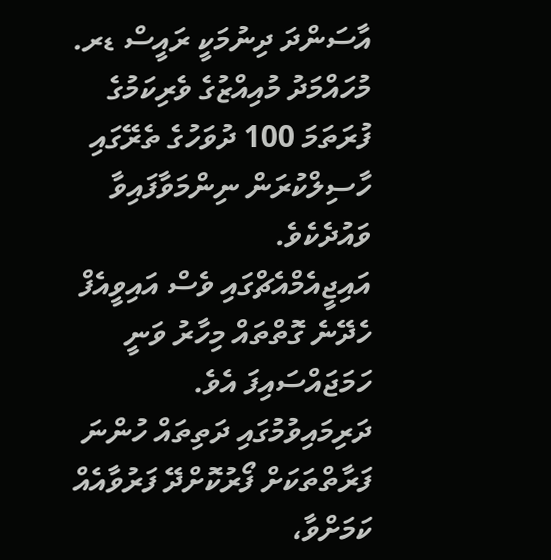އާސަންދަ ދިނުމަކީ ރައީސް ޑރ. މުހައްމަދު މުއިއްޒުގެ ވެރިކަމުގެ ފުރަތަމަ 100 ދުވަހުގެ ތެރޭގައި ހާސިލްކުރަން ނިންމަވާފައިވާ ވައުދެކެވެ.
އައިޖީއެމްއެޗްގައި ވެސް އައިވީއެފް ހެދޭނެ ގޮތްތައް މިހާރު ވަނީ ހަމަޖައްސައިފަ އެވެ.
ދަރިމައިވުމުގައި ދަތިތައް ހުންނަ ފަރާތްތަކަށް ފޯރުކޮށްދޭ ފަރުވާއެއް ކަމަށްވާ،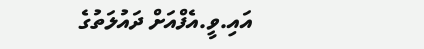އައި.ވީ.އެފްއަށް ދައުލަތުގެ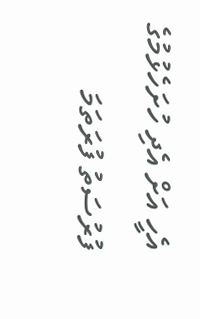އެހީ އަށް އެދި ހުށަހެޅުމުގެ ފުރުސަތު ފުރަތަމަ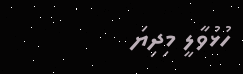ހުޅުވާލީ މިދިޔަ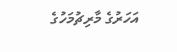އަހަރުގެ މާރިޗުމަހުގެ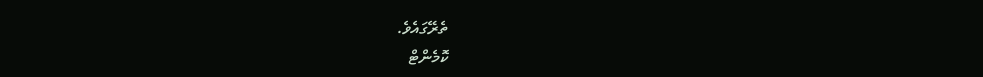ތެރޭގައެވެ.
ކޮމެންޓް